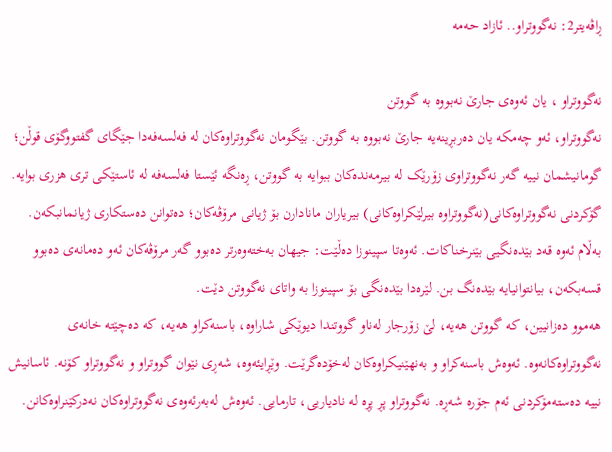ڕاڤەیتر2: نەگووتراو.. ئازاد حەمە

نەگووتراو ، یان ئەوەی جارێ نەبووە بە گووتن
نەگووتراو، ئەو چەمکە یان دەربڕینەیە جارێ نەبووە بە گووتن. بێگومان نەگووتراوەکان لە فەلسەفەدا جێگای گفتووگۆی قوڵن؛ گومانیشمان نییە گەر نەگووتراوی زۆرێک لە بیرمەندەکان ببوایە بە گووتن، ڕەنگە ئێستا فەلسەفە لە ئاستێکی تری هزری بوایە. گۆکردنی نەگووتراوەکانی(نەگووتراوە بیرلێکراوەکانی) بیریاران مانادارن بۆ ژیانی مرۆڤەکان؛ دەتوانن دەستکاری ژیانمانبکەن. بەڵام ئەوە قەد بێدەنگیی بێنرخناکات. ئەوەتا سپینوزا دەڵێت: جیهان بەختەوەرتر دەبوو گەر مرۆڤەکان ئەو دەمانەی دەبوو قسەبکەن، بیانتوانیایە بێدەنگ بن. لێرەدا بێدەنگی بۆ سپینوزا بە واتای نەگووتن دێت.
هەموو دەزانیین، کە گووتن هەیە، لێ زۆرجار لەناو گووتندا دیوێکی شاراوە، باسنەکراو هەیە، کە دەچێتە خانەی نەگووتراوەکانەوە. ئەوەش باسنەکراو و بەنهێنیکراوەکان لەخۆدەگرێت. وێڕایئەوە، شەڕی نێوان گووتراو و نەگووتراو کۆنە. ئاسانیش نییە دەستەمۆکردنی ئەم جۆرە شەڕە. نەگووتراو پڕ پڕە لە نادیاریی، تارمایی. ئەوەش لەبەرئەوەی نەگووتراوەکان نەدرکێنراوەکانن.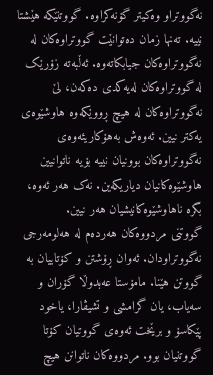نەگووتراو وەکیتر گۆنەکراوە. گووتنێکە هێشتا نییە. تەنها زمان دەتوانێت گووتراوەکان لە نەگووتراوەکان جیابکاتەوە. ئەڵبەتە زۆرێک لە گووتراوەکان لەیەکدی دەکەن، لێ نەگووتراوەکان لە هیچ ڕووێکەوە هاوشێوەی یەکتر نیین. ئەوەش بەهۆکاریئەوەی نەگووتراوەکان بوونیان نییە بۆیە ناتوانیین هاوشێوەکانیان دیاریکەین. نەک هەر ئەوە، بگرە ناهاوشێوەکانیشیان هەر نیین.
گووتنی مردووەکان هەردەم لە هەلومەرجی نەگووتراودان. ئەوان ڕۆشتن و کۆتاییان بە گووتن هێنا. مامۆستا عەبدوڵا گۆران و سەیاب، یان گرامشی و تشیڤارا، یاخود پێکاسۆ و برێخت ئەوەی گووتیان کۆتا گووتنیان بوو. مردووەکان ناتوانن هیچ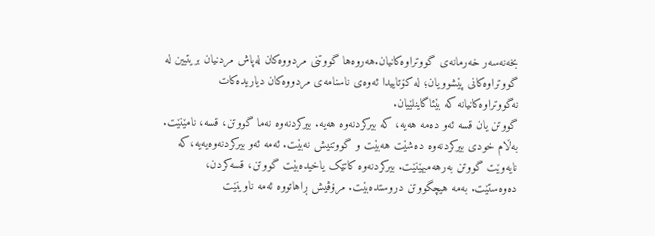بخەنەسەر خەرمانەی گووتراوەکانیان.هەروەها گووتنی مردووەکان لەپاش مردنیان بریتیین لە گووتراوەکانی پێشوویان؛ لە کۆتاییدا ئەوەی ناسنامەی مردووەکان دیاریدەکات نەگووتراوەکانیانە کە بێئاگاینلێیان.
گووتن یان قسە ئەو دەمە هەیە، کە بیرکردنەوە هەیە. بیرکردنەوە نەما گووتن، قسە، نامێنێت. بەڵام خودی بیرکردنەوە دەشێت هەبێت و گووتنیش نەبێت. ئەمە ئەو بیرکردنەوەیەیە،کە نایەوێت گووتن بەرهەمبهێنێت. بیرکردنەوە کاتێک یاخیدەبێت گووتن، قسەکردن، دەوەستێت. بەمە هیچگووتن دروستدەبێت. مرۆڤیش ڕاهاتووە ئەمە ناوینێت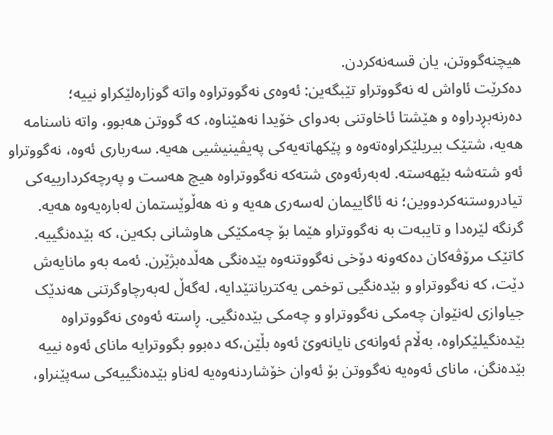هیچنەگووتن، یان قسەنەکردن.
دەکرێت ئاواش لە نەگووتراو تێبگەین: ئەوەی نەگووتراوە واتە گوزارەلێکراو نییە؛ دەرنەبڕدراوە و هێشتا ئاخاوتنی بەدوای خۆیدا نەهێناوە، کە گووتن هەبوو، واتە ناسنامە هەیە، شتێک بیریلێکراوەتەوە و پێکهاتەیەکی پەیڤینیشیی هەیە. سەرباری ئەوە، نەگووتراو ئەو شتەشە بێهەستە. لەبەرئەوەی شتەکە نەگووتراوە هیچ هەست و پەرچەکردارییەکی تیادروستنەکردووین؛ نە ئاگاییمان لەسەری هەیە و نە هەڵوێستمان لەبارەیەوە هەیە.
گرنگە لێرەدا و تایبەت بە نەگووتراو هێما بۆ چەمکێکی هاوشانی بکەین، کە بێدەنگییە. کاتێک مرۆڤەکان دەکەونە دۆخی نەگووتنەوە بێدەنگی هەڵدەبژێرن. ئەمە بەو مانایەش دێت، کە نەگووتراو و بێدەنگیی توخمی یەکتریانتێدایە، لەگەڵ لەبەرچاوگرتنی هەندێک جیاوازی لەنێوان چەمکی نەگووتراو و چەمکی بێدەنگیی. ڕاستە ئەوەی نەگووتراوە بێدەنگیلێکراوە، بەڵام ئەوانەی نایانەوێ ئەوە بڵێن،کە دەبوو بگووترایە مانای ئەوە نییە بێدەنگن، مانای ئەوەیە نەگووتن بۆ ئەوان خۆشاردنەوەیە لەناو بێدەنگییەکی سەپێنراو،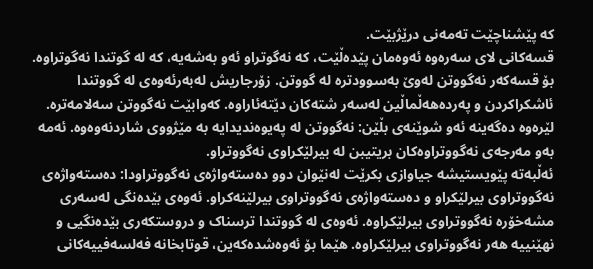کە پێشناچێت تەمەنی درێژبێت.
قسەکانی لای سەرەوە ئەوەمان پێدەڵێت، کە نەگوتراو ئەو بەشەیە، کە لە گوتندا نەگوتراوە. بۆ قسەکەر نەگووتن لەوێ بەسوودترە لە گووتن. زۆرجاریش لەبەرئەوەی لە گووتندا ئاشکراکردن و پەردەهەڵماڵین لەسەر شتەکان دێتەئاراوە. کەوابێت نەگووتن سەلامەترە. لێرەوە دەگەینە ئەو شوێنەی بڵێن: نەگووتن لە پەیوەندیدایە بە مێژووی شاردنەوەوە. ئەمە بەو مەرجەی نەگووتراوەکان بریتیبن لە بیرلێکراوی نەگووتراو.
ئەڵبەتە پێویستیشە جیاوازی بکرێت لەنێوان دوو دەستەواژەی نەگووتراودا: دەستەواژەی نەگووتراوی بیرلێکراو و دەستەواژەی نەگووتراوی بیرلێنەکراو. ئەوەی بێدەنگی لەسەری مشەخۆرە نەگووتراوی بیرلێکراوە. ئەوەی لە گووتندا ترسناک و دروستکەری بێدەنگیی و نهێنییە هەر نەگووتراوی بیرلێکراوە. هێما بۆ ئەوەشدەکەین، قوتابخانە فەلسەفییەکانی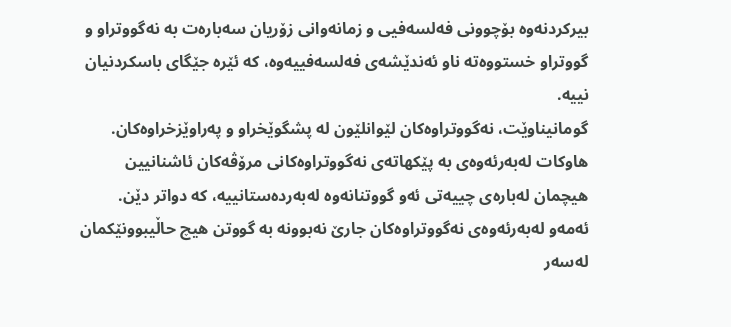بیرکردنەوە بۆچوونی فەلسەفیی و زمانەوانی زۆریان سەبارەت بە نەگووتراو و گووتراو خستووەتە ناو ئەندێشەی فەلسەفییەوە، کە ئێرە جێگای باسکردنیان نییە.
گومانیناوێت، نەگووتراوەکان لێوانلێون لە پشگوێخراو و پەراوێزخراوەکان. هاوکات لەبەرئەوەی بە پێکهاتەی نەگووتراوەکانی مرۆڤەکان ئاشنانیین هیچمان لەبارەی چییەتی ئەو گووتنانەوە لەبەردەستانییە، کە دواتر دێن. ئەمەو لەبەرئەوەی نەگووتراوەکان جارێ نەبوونە بە گووتن هیچ حاڵیبوونێکمان لەسەر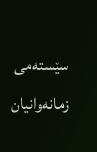سێستەمی زمانەوانیان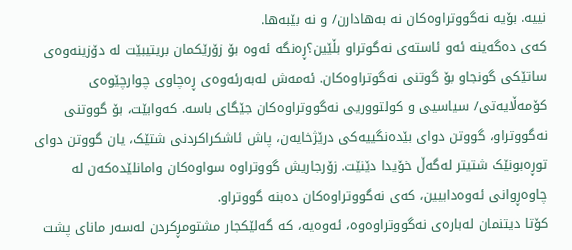نییە. بۆیە نەگووتراوەکان نە بەهادارن/ و نە بێبەها.
کەی دەگەینە ئەو ئاستەی نەگوتراو بڵێین؟ڕەنگە ئەوە بۆ زۆرێکمان بریتیبێت لە دۆزینەوەی ساتێکی گونجاو بۆ گوتنی نەگوتراوەکان. ئەمەش لەبەرئەوەی ڕەچاوی چوارچێوەی کۆمەڵایەتی/ سیاسیی و کولتووریی نەگووتراوەکان جێگای باسە. کەوابێت، بۆ گووتنی نەگووتراو، گووتن دوای بێدەنگییەکی درێژخایەن، پاش ئاشکراکردنی شتێک، یان گووتن دوای توڕەبونێک شتیتر لەگەڵ خۆیدا دێنێت. زۆرجاریش گووتراوە سواوەکان وامانلێدەکەن لە چاوەڕوانی ئەوەدابیین، کەی نەگووتراوەکان دەبنە گووتراو.
کۆتا دیتنمان لەبارەی نەگووتراوەوە، ئەوەیە، کە گەلێکجار مشتومڕکردن لەسەر مانای پشت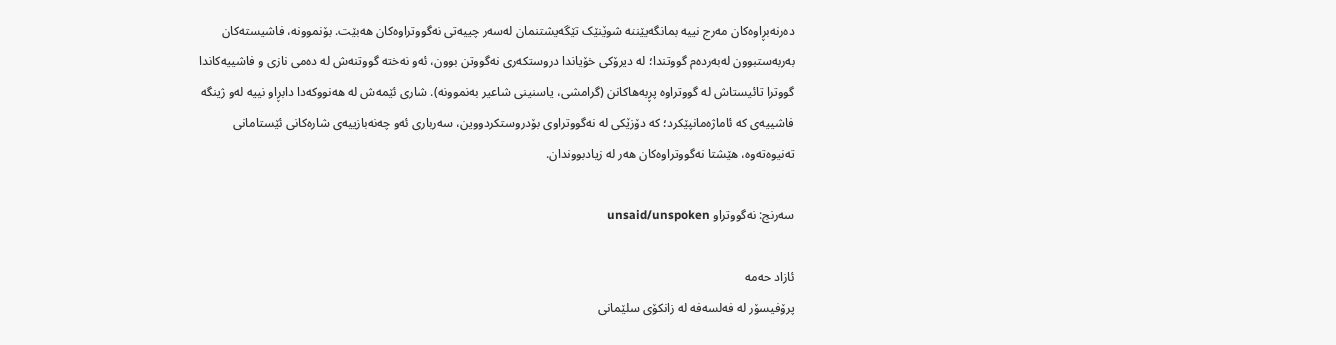دەرنەبڕاوەکان مەرج نییە بمانگەیێننە شوێنێک تێگەیشتنمان لەسەر چییەتی نەگووتراوەکان هەبێت. بۆنموونە، فاشیستەکان بەربەستبوون لەبەردەم گووتندا؛ لە دیرۆکی خۆیاندا دروستکەری نەگووتن بوون، ئەو نەختە گووتنەش لە دەمی نازی و فاشییەکاندا گووترا تائیستاش لە گووتراوە پڕبەهاکانن (گرامشی، یاسنینی شاعیر بەنموونە). شاری ئێمەش لە هەنووکەدا دابڕاو نییە لەو ژینگە فاشییەی کە ئاماژەمانپێکرد؛ کە دۆزێکی لە نەگووتراوی بۆدروستکردووین، سەرباری ئەو چەنەبازییەی شارەکانی ئێستامانی تەنیوەتەوە، هێشتا نەگووتراوەکان هەر لە زیادبووندان.

سەرنج: نەگووتراو unsaid/unspoken

ئازاد حەمە
پرۆفیسۆر لە فەلسەفە لە زانکۆی سلێمانی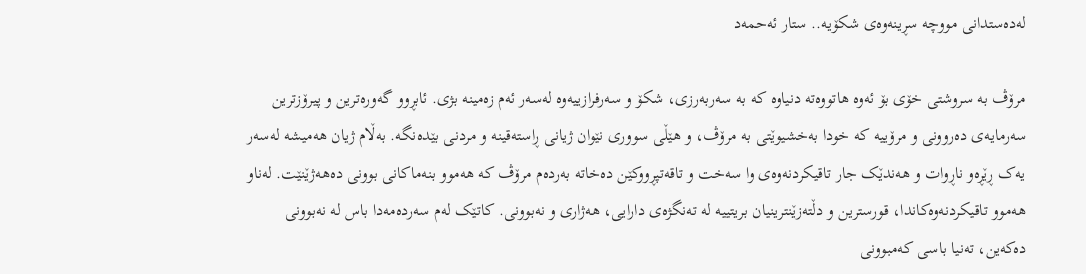لەدەستدانی مووچە سڕینەوەی شکۆیە.. ستار ئەحمەد

مرۆڤ بە سروشتی خۆی بۆ ئەوە هاتووەتە دنیاوە کە بە سەربەرزی، شکۆ و سەرفرازییەوە لەسەر ئەم زەمینە بژی. ئابڕوو گەورەترین و پیرۆزترین سەرمایەی دەروونی و مرۆییە کە خودا بەخشیوێتی بە مرۆڤ، و هێڵی سووری نێوان ژیانی ڕاستەقینە و مردنی بێدەنگە. بەڵام ژیان هەمیشە لەسەر یەک ڕێڕەو ناڕوات و هەندێک جار تاقیکردنەوەی وا سەخت و تاقەتپڕووکێن دەخاتە بەردەم مرۆڤ کە هەموو بنەماکانی بوونی دەهەژێنێت. لەناو هەموو تاقیکردنەوەکاندا، قورسترین و دڵتەزێنترینیان بریتییە لە تەنگژەی دارایی، هەژاری و نەبوونی. کاتێک لەم سەردەمەدا باس لە نەبوونی دەکەین، تەنیا باسی کەمبوونی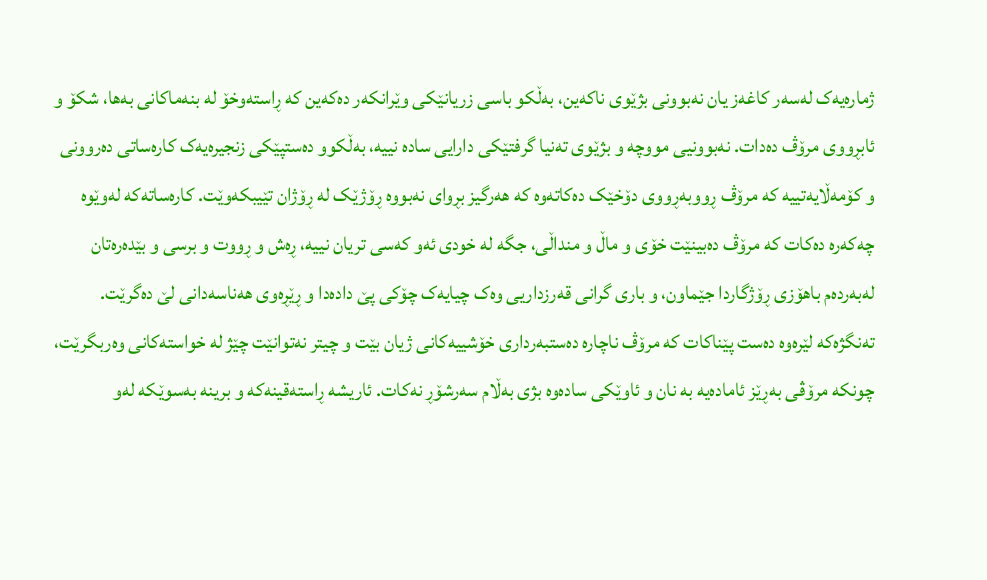ژمارەیەک لەسەر کاغەز یان نەبوونی بژێوی ناکەین، بەڵکو باسی زریانێکی وێرانکەر دەکەین کە ڕاستەوخۆ لە بنەماکانی بەها، شکۆ و ئابڕووی مرۆڤ دەدات. نەبوونیی مووچە و بژێوی تەنیا گرفتێکی دارایی سادە نییە، بەڵکوو دەستپێكی زنجیرەیەک کارەساتی دەروونی و کۆمەڵایەتییە کە مرۆڤ ڕووبەڕووی دۆخێک دەکاتەوە کە هەرگیز بڕوای نەبووە ڕۆژێک لە ڕۆژان تێیبکەوێت. کارەساتەکە لەوێوە چەکەرە دەکات کە مرۆڤ دەبینێت خۆی و ماڵ و منداڵی، جگە لە خودی ئەو کەسی تریان نییە، ڕەش و ڕووت و برسی و بێدەرەتان لەبەردەم باهۆزی ڕۆژگاردا جێماون، و باری گرانی قەرزداریی وەک چیایەک چۆکی پێ دادەدا و ڕێڕەوی هەناسەدانی لێ دەگرێت.
تەنگژەکە لێرەوە دەست پێناکات کە مرۆڤ ناچارە دەستبەرداری خۆشییەکانی ژیان بێت و چیتر نەتوانێت چێژ لە خواستەکانی وەربگرێت، چونکە مرۆڤی بەڕێز ئامادەیە بە نان و ئاوێکی سادەوە بژی بەڵام سەرشۆڕ نەکات. ئاریشە ڕاستەقینەکە و برینە بەسوێکە لەو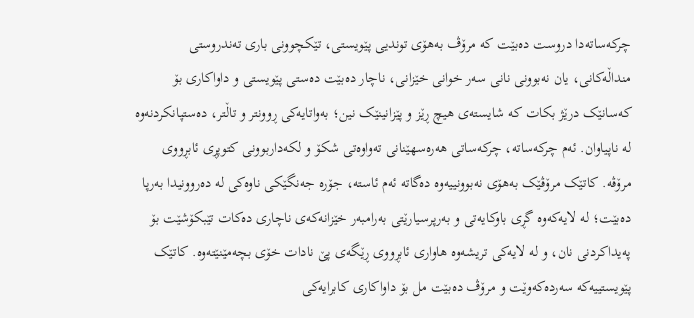چرکەساتەدا دروست دەبێت کە مرۆڤ بەهۆی توندیی پێویستی، تێكچوونی باری تەندروستی منداڵەکانی، یان نەبوونی نانی سەر خوانی خێزانی، ناچار دەبێت دەستی پێویستی و داواکاری بۆ کەسانێک درێژ بکات کە شایستەی هیچ ڕێز و پێزانینێک نین؛ بەواتایەکی ڕوونتر و تاڵتر، دەستپانکردنەوە لە ناپیاوان. ئەم چرکەساتە، چرکەساتی هەرەسهێنانی تەواوەتی شکۆ و لکەداربوونی کتوپڕی ئابڕووی مرۆڤە. کاتێک مرۆڤێک بەهۆی نەبوونییەوە دەگاتە ئەم ئاستە، جۆرە جەنگێکی ناوەکی لە دەروونیدا بەرپا دەبێت؛ لە لایەکەوە گڕی باوکایەتی و بەرپرسیارێتی بەرامبەر خێزانەکەی ناچاری دەکات تێبکۆشێت بۆ پەیداکردنی نان، و لە لایەکی تریشەوە هاواری ئابڕووی ڕێگەی پێ نادات خۆی بچەمێنێتەوە. کاتێک پێویستییەکە سەردەکەوێت و مرۆڤ دەبێت مل بۆ داواکاری کابرایەکی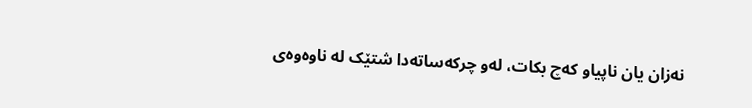نەزان یان ناپیاو کەچ بکات، لەو چرکەساتەدا شتێک لە ناوەوەی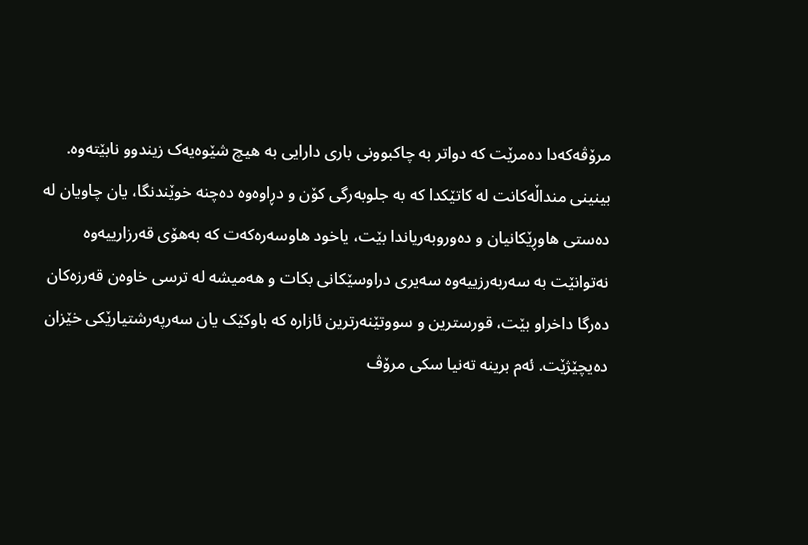مرۆڤەکەدا دەمرێت کە دواتر بە چاکبوونی باری دارایی بە هیچ شێوەیەک زیندوو نابێتەوە.
بینینی منداڵەکانت لە کاتێکدا کە بە جلوبەرگی کۆن و دڕاوەوە دەچنە خوێندنگا، یان چاویان لە دەستی هاوڕێکانیان و دەوروبەریاندا بێت، یاخود هاوسەرەکەت کە بەهۆی قەرزارییەوە نەتوانێت بە سەربەرزییەوە سەیری دراوسێکانی بکات و هەمیشە لە ترسی خاوەن قەرزەکان دەرگا داخراو بێت، قورسترین و سووتێنەرترین ئازارە کە باوکێک یان سەرپەرشتیارێکی خێزان دەیچێژێت. ئەم برینە تەنیا سکی مرۆڤ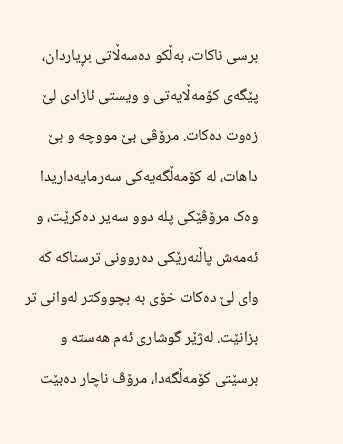برسی ناکات، بەڵکو دەسەڵاتی بڕیاردان، پێگەی کۆمەڵایەتی و ویستی ئازادی لێ زەوت دەکات. مرۆڤی بێ مووچە و بێ داهات، لە کۆمەڵگەیەکی سەرمایەداریدا وەک مرۆڤێکی پلە دوو سەیر دەکرێت، و ئەمەش پاڵنەرێکی دەروونی ترسناکە کە وای لێ دەکات خۆی بە بچووکتر لەوانی تر بزانێت. لەژێر گوشاری ئەم هەستە و برسێتی کۆمەڵگەدا، مرۆڤ ناچار دەبێت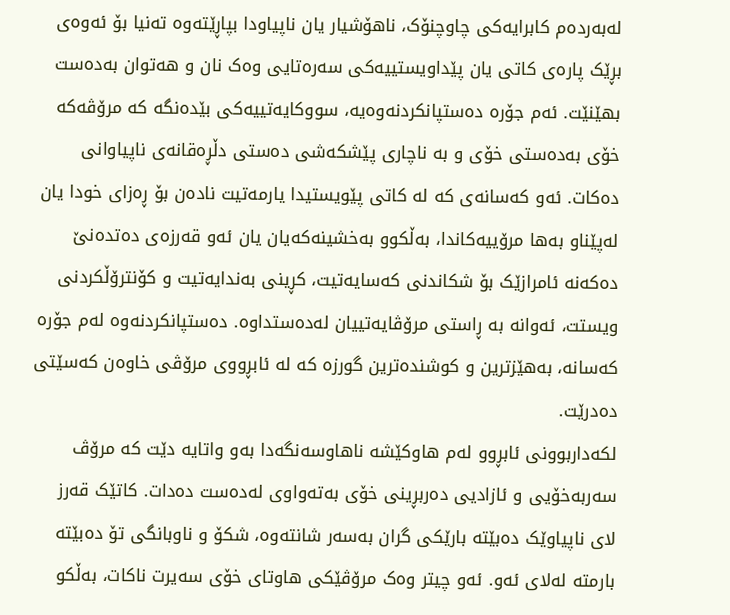لەبەردەم کابرایەکی چاوچنۆک، ناهۆشیار یان ناپیاودا بپاڕێتەوە تەنیا بۆ ئەوەی بڕێک پارەی کاتی یان پێداویستییەکی سەرەتایی وەک نان و هەتوان بەدەست بهێنێت. ئەم جۆرە دەستپانکردنەوەیە، سووکایەتییەکی بێدەنگە کە مرۆڤەکە خۆی بەدەستی خۆی و بە ناچاری پێشکەشی دەستی دڵڕەقانەی ناپیاوانی دەکات. ئەو کەسانەی کە لە کاتی پێویستیدا یارمەتیت نادەن بۆ ڕەزای خودا یان لەپێناو بەها مرۆییەکاندا، بەڵکوو بەخشینەکەیان یان ئەو قەرزەی دەتدەنێ دەکەنە ئامرازێک بۆ شکاندنی کەسایەتیت، کڕینی بەندایەتیت و کۆنترۆڵکردنی ویستت، ئەوانە بە ڕاستی مرۆڤایەتییان لەدەستداوە. دەستپانکردنەوە لەم جۆرە کەسانە، بەهێزترین و کوشندەترین گورزە کە لە ئابڕووی مرۆڤی خاوەن کەسێتی دەدرێت.
لکەداربوونی ئابڕوو لەم هاوکێشە ناهاوسەنگەدا بەو واتایە دێت کە مرۆڤ سەربەخۆیی و ئازادیی دەربڕینی خۆی بەتەواوی لەدەست دەدات. کاتێک قەرز لای ناپیاوێک دەبێتە بارێکی گران بەسەر شانتەوە، شکۆ و ناوبانگی تۆ دەبێتە بارمتە لەلای ئەو. ئەو چیتر وەک مرۆڤێکی هاوتای خۆی سەیرت ناکات، بەڵکو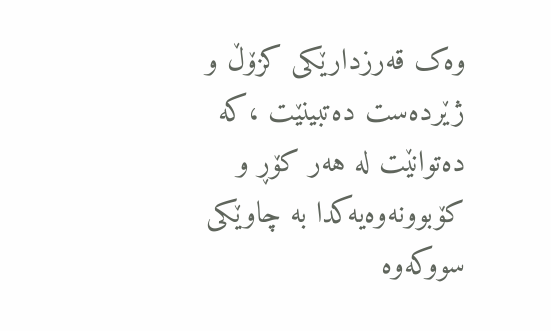وەک قەرزدارێکی کزۆڵ و ژێردەست دەتبینێت ،کە دەتوانێت لە هەر کۆڕ و کۆبوونەوەیەکدا بە چاوێکی سووکەوە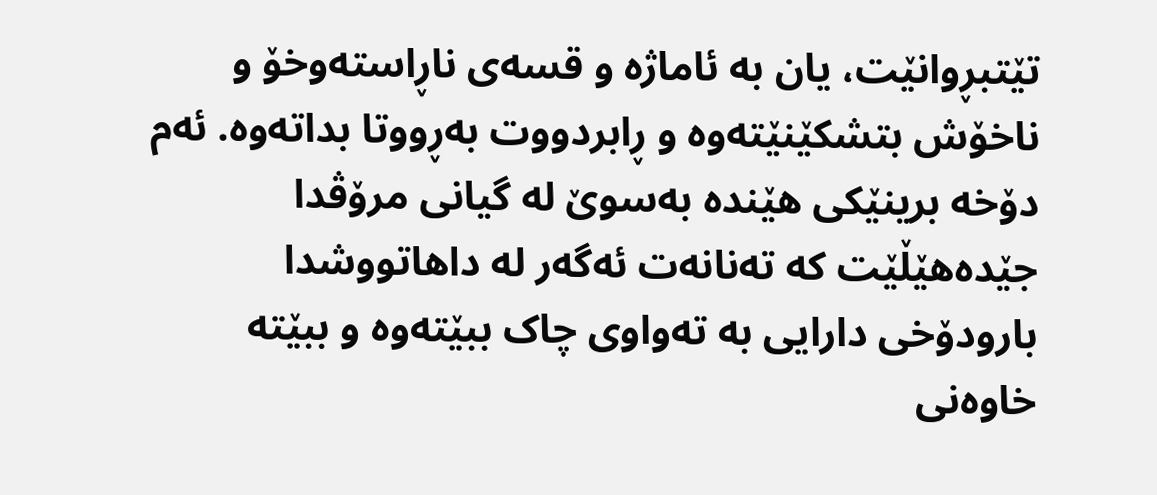تێتبڕوانێت، یان بە ئاماژە و قسەی ناڕاستەوخۆ و ناخۆش بتشکێنێتەوە و ڕابردووت بەڕووتا بداتەوە. ئەم دۆخە برینێکی هێندە بەسوێ لە گیانی مرۆڤدا جێدەهێڵێت کە تەنانەت ئەگەر لە داهاتووشدا بارودۆخی دارایی بە تەواوی چاک ببێتەوە و ببێتە خاوەنی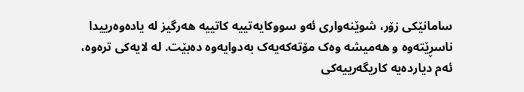سامانێکی زۆر، شوێنەواری ئەو سووکایەتییە کاتییە هەرگیز لە یادەوەرییدا ناسڕێتەوە و هەمیشە وەک مۆتەکەیەک بەدوایەوە دەبێت. لە لایەکی ترەوە، ئەم دیاردەیە کاریگەرییەکی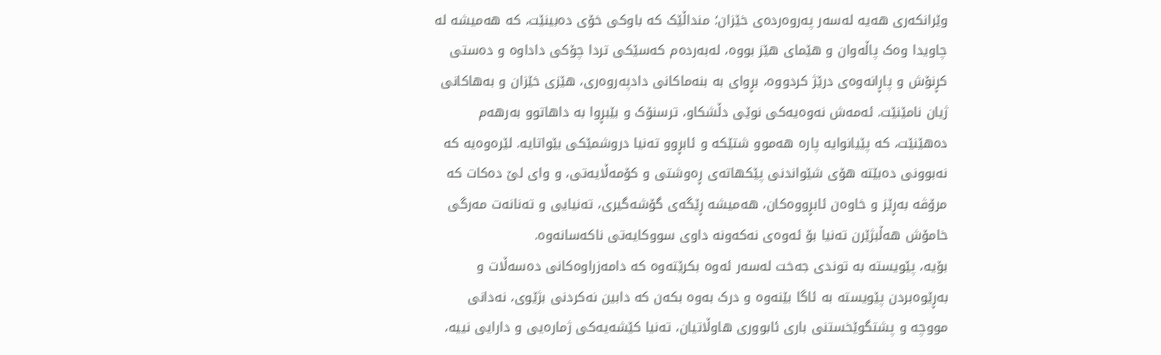وێرانکەری هەیە لەسەر پەروەردەی خێزان؛ منداڵێک کە باوکی خۆی دەبینێت، کە هەمیشە لە چاویدا وەک پاڵەوان و هێمای هێز بووە، لەبەردەم کەسێکی تردا چۆکی داداوە و دەستی کڕنۆش و پاڕانەوەی درێژ کردووە، بڕوای بە بنەماکانی دادپەروەری، هێزی خێزان و بەهاکانی ژیان نامێنێت. ئەمەش نەوەیەکی نوێی دڵشکاو، ترسنۆک و بێبڕوا بە داهاتوو بەرهەم دەهێنێت، کە پێیانوایە پارە هەموو شتێکە و ئابڕوو تەنیا دروشمێکی بێواتایە. لێرەوەیە کە نەبوونی دەبێتە هۆی شێواندنی پێکهاتەی ڕەوشتی و کۆمەڵایەتی، و وای لێ دەکات کە مرۆڤە بەڕێز و خاوەن ئابڕووەکان، هەمیشە ڕێگەی گۆشەگیری، تەنیایی و تەنانەت مەرگی خامۆش هەڵبژێرن تەنیا بۆ ئەوەی نەکەونە داوی سووکایەتی ناکەسانەوە.
بۆیە، پێویستە بە توندی جەخت لەسەر ئەوە بکرێتەوە کە دامەزراوەکانی دەسەڵات و بەڕێوەبردن پێویستە بە ئاگا بێنەوە و درک بەوە بکەن کە دابین نەکردنی بژێوی، نەدانی مووچە و پشتگوێخستنی باری ئابووری هاوڵاتیان، تەنیا کێشەیەکی ژمارەیی و دارایی نییە،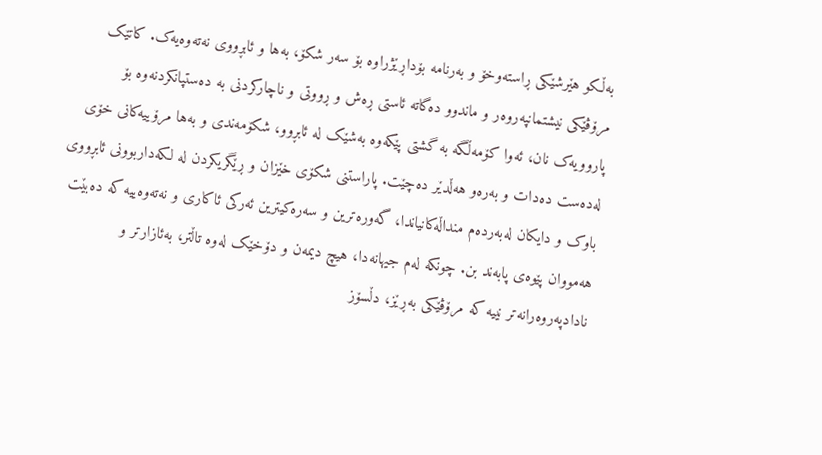بەڵکو هێرشێکی ڕاستەوخۆ و بەرنامە بۆداڕێژراوە بۆ سەر شکۆ، بەها و ئابڕووی نەتەوەیەک. کاتێک مرۆڤێکی نیشتمانپەروەر و ماندوو دەگاتە ئاستی ڕەش و ڕووتی و ناچارکردنی بە دەستپانکردنەوە بۆ پاروویەک نان، ئەوا کۆمەڵگە بە گشتی پێکەوە بەشێک لە ئابڕوو، شکۆمەندی و بەها مرۆییەکانی خۆی لەدەست دەدات و بەرەو هەڵدێر دەچێت. پاراستنی شکۆی خێزان و ڕێگریکردن لە لکەداربوونی ئابڕووی باوک و دایکان لەبەردەم منداڵەکانیاندا، گەورەترین و سەرەکیترین ئەرکی ئاکاری و نەتەوەییە کە دەبێت هەمووان پێوەی پابەند بن. چونکە لەم جیهانەدا، هیچ دیمەن و دۆخێک لەوە تاڵتر، بەئازارتر و نادادپەروەرانەتر نییە کە مرۆڤێکی بەڕێز، دڵسۆز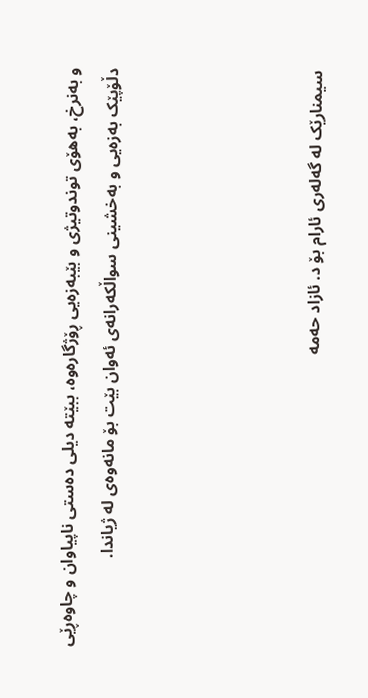و بەنرخ، بەهۆی توندوتیژی و بێبەزەیی ڕۆژگارەوە، ببێتە دیلی دەستی ناپیاوان و چاوەڕێی دڵۆپێک بەزەیی و بەخشینی سواڵکەرانەی ئەوان بێت بۆ مانەوەی لە ژیاندا.




سیمنارێک لە گەلەری ئارام بۆ د. ئازاد حەمە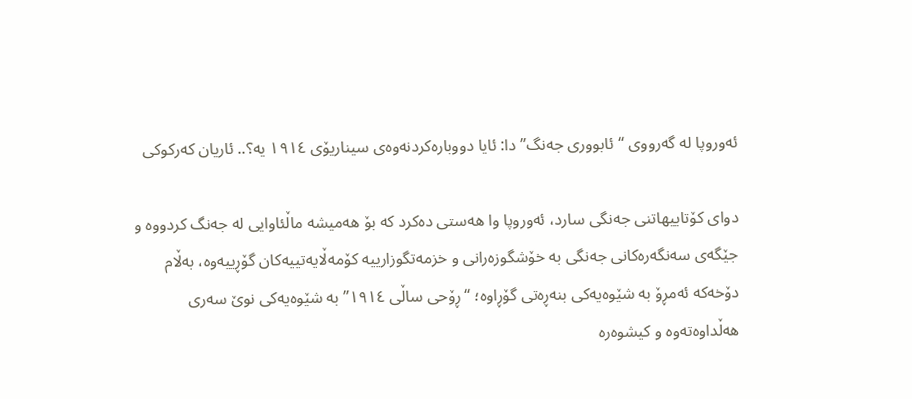ئەوروپا لە گەرووی “ئابووری جەنگ”دا: ئایا دووبارەکردنەوەی سیناریۆی ١٩١٤ یە؟.. ئاریان کەرکوکی

دوای کۆتاییهاتنی جەنگی سارد، ئەوروپا وا هەستی دەکرد کە بۆ هەمیشە ماڵئاوایی لە جەنگ کردووە و جێگەی سەنگەرەکانی جەنگی بە خۆشگوزەرانی و خزمەتگوزارییە کۆمەڵایەتییەکان گۆڕییەوە، بەڵام دۆخەکە ئەمڕۆ بە شێوەیەکی بنەڕەتی گۆڕاوە؛ “ڕۆحی ساڵی ١٩١٤” بە شێوەیەکی نوێ سەری هەڵداوەتەوە و کیشوەرە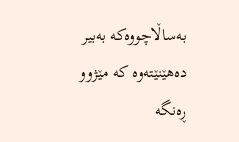بەساڵاچووەکە بەبیر دەهێنێتەوە کە مێژوو ڕەنگە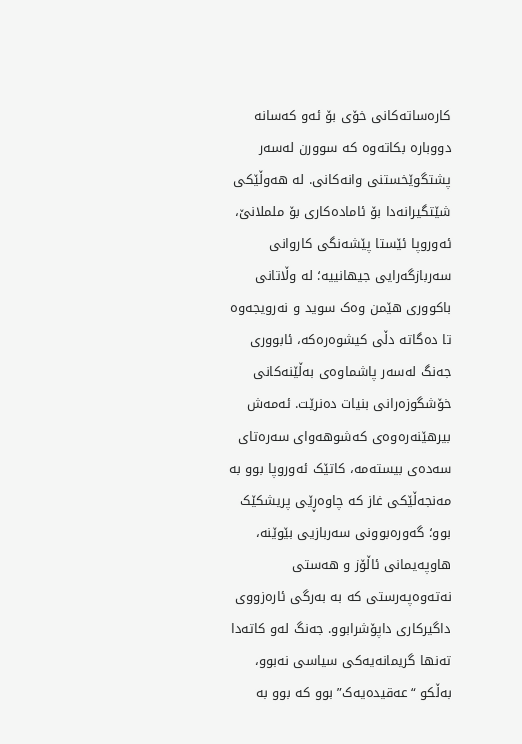کارەساتەکانی خۆی بۆ ئەو کەسانە دووبارە بکاتەوە کە سوورن لەسەر پشتگوێخستنی وانەکانی. لە هەوڵێکی شێتگیرانەدا بۆ ئامادەکاری بۆ ململانێ، ئەوروپا ئێستا پێشەنگی کاروانی سەربازگەرایی جیهانییە؛ لە وڵاتانی باکووری هێمن وەک سوید و نەرویجەوە تا دەگاتە دڵی کیشوەرەکە، ئابووری جەنگ لەسەر پاشماوەی بەڵێنەکانی خۆشگوزەرانی بنیات دەنرێت. ئەمەش بیرهێنەرەوەی کەشوهەوای سەرەتای سەدەی بیستەمە، کاتێک ئەوروپا بوو بە مەنجەڵێکی غاز کە چاوەڕێی پریشکێک بوو؛ گەورەبوونی سەربازیی بێوێنە، هاوپەیمانی ئاڵۆز و هەستی نەتەوەپەرستی کە بە بەرگی ئارەزووی داگیرکاری داپۆشرابوو. جەنگ لەو کاتەدا تەنها گریمانەیەکی سیاسی نەبوو، بەڵکو “عەقیدەیەک” بوو کە بوو بە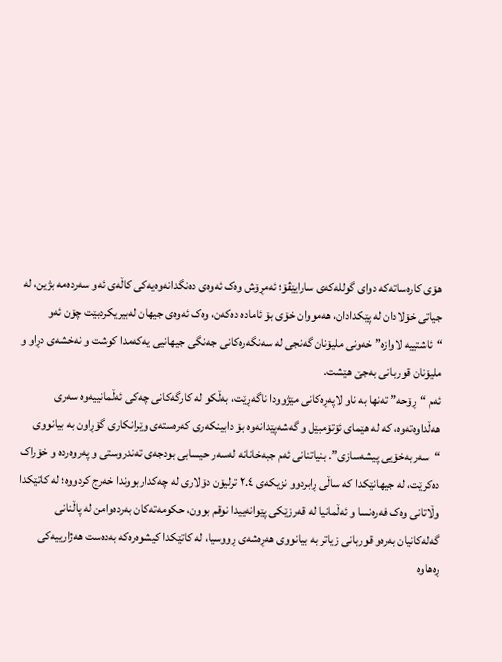هۆی کارەساتەکە دوای گوللەکەی سارایێڤۆ؛ ئەمڕۆش وەک ئەوەی دەنگدانەوەیەکی کاڵەی ئەو سەردەمە بژین، لە جیاتی خۆلادان لە پێکدادان، هەمووان خۆی بۆ ئامادە دەکەن، وەک ئەوەی جیهان لەبیریکردبێت چۆن ئەو “ئاشتییە لاوازە” خەونی ملیۆنان گەنجی لە سەنگەرەکانی جەنگی جیهانیی یەکەمدا کوشت و نەخشەی دڕاو و ملیۆنان قوربانی بەجێ هێشت.
ئەم “ڕۆحە” تەنها بە ناو لاپەڕەکانی مێژوودا ناگەڕێت، بەڵکو لە کارگەکانی چەکی ئەڵمانییەوە سەری هەڵداوەتەوە، کە لە هێمای ئۆتۆمبێل و گەشەپێدانەوە بۆ دابینکەری کەرەستەی وێرانکاری گۆڕاون بە بیانووی “سەربەخۆیی پیشەسازی”. بنیاتنانی ئەم جبەخانانە لەسەر حیسابی بودجەی تەندروستی و پەروەردە و خۆراک دەکرێت، لە جیهانێکدا کە ساڵی ڕابردوو نزیکەی ٢.٤ ترلیۆن دۆلاری لە چەکداربووندا خەرج کردووە؛ لە کاتێکدا وڵاتانی وەک فەرەنسا و ئەڵمانیا لە قەرزێکی پێوانەییدا نوقم بوون، حکومەتەکان بەردەوامن لە پاڵنانی گەلەکانیان بەرەو قوربانی زیاتر بە بیانووی هەڕەشەی ڕووسیا، لە کاتێکدا کیشوەرەکە بەدەست هەژارییەکی ڕەهاوە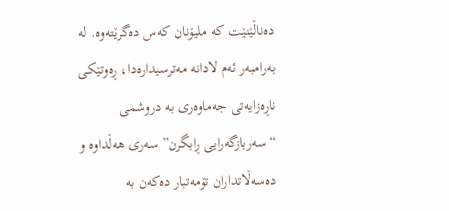دەناڵێنێت کە ملیۆنان کەس دەگرێتەوە. لە بەرامبەر ئەم لادانە مەترسیدارەدا، ڕەوتێکی ناڕەزایەتی جەماوەری بە دروشمی “سەربازگەرایی ڕابگرن” سەری هەڵداوە و دەسەڵاتداران تۆمەتبار دەکەن بە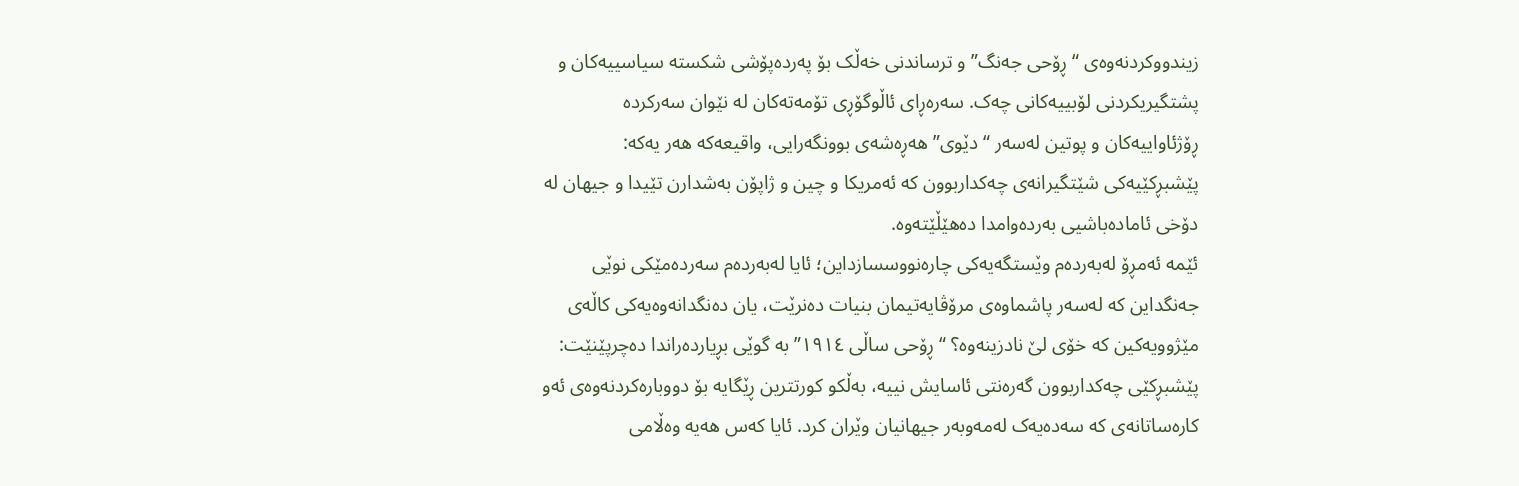زیندووکردنەوەی “ڕۆحی جەنگ” و ترساندنی خەڵک بۆ پەردەپۆشی شکستە سیاسییەکان و پشتگیریکردنی لۆبییەکانی چەک. سەرەڕای ئاڵوگۆڕی تۆمەتەکان لە نێوان سەرکردە ڕۆژئاواییەکان و پوتین لەسەر “دێوی” هەڕەشەی بوونگەرایی، واقیعەکە هەر یەکە: پێشبڕکێیەکی شێتگیرانەی چەکداربوون کە ئەمریکا و چین و ژاپۆن بەشدارن تێیدا و جیهان لە دۆخی ئامادەباشیی بەردەوامدا دەهێڵێتەوە.
ئێمە ئەمڕۆ لەبەردەم وێستگەیەکی چارەنووسسازداین؛ ئایا لەبەردەم سەردەمێکی نوێی جەنگداین کە لەسەر پاشماوەی مرۆڤایەتیمان بنیات دەنرێت، یان دەنگدانەوەیەکی کاڵەی مێژوویەکین کە خۆی لێ نادزینەوە؟ “ڕۆحی ساڵی ١٩١٤” بە گوێی بڕیاردەراندا دەچرپێنێت: پێشبڕکێی چەکداربوون گەرەنتی ئاسایش نییە، بەڵکو کورتترین ڕێگایە بۆ دووبارەکردنەوەی ئەو کارەساتانەی کە سەدەیەک لەمەوبەر جیهانیان وێران کرد. ئایا کەس هەیە وەڵامی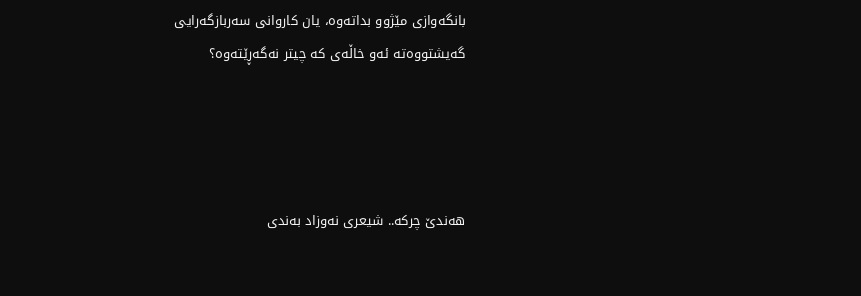بانگەوازی مێژوو بداتەوە، یان کاروانی سەربازگەرایی گەیشتووەتە ئەو خاڵەی کە چیتر نەگەڕێتەوە؟




هەندێ چرکە.. شیعری نەوزاد بەندی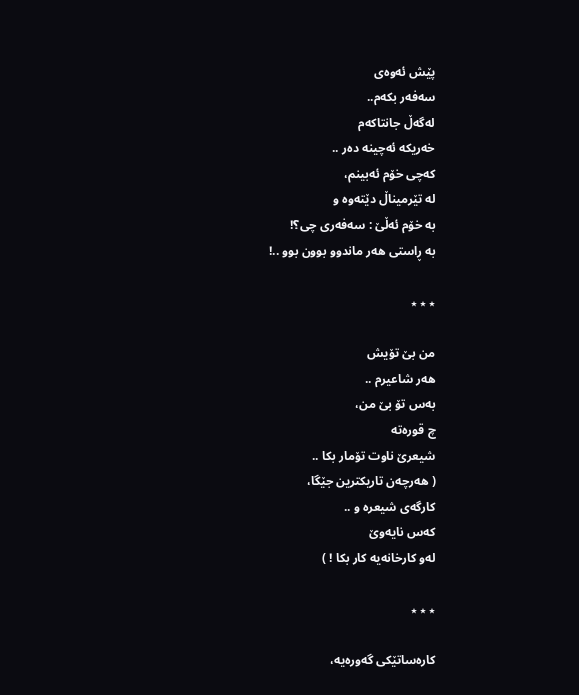پێش ئەوەی
سەفەر بکەم..
لەگەڵ جانتاکەم
خەریکە ئەچینە دەر ..
کەچی خۆم ئەبینم،
لە تێرمیناڵ دێتەوە و
بە خۆم ئەڵێ : سەفەری چی؟!
بە ڕاستی هەر ماندوو بوون بوو ..!

٭ ٭ ٭

من بێ تۆیش
هەر شاعیرم ..
بەس تۆ بێ من،
چ قورەتە
شیعرێ ناوت تۆمار بکا ..
( هەرچەن تاریکترین جێگا،
کارگەی شیعرە و ..
کەس نایەوێ
لەو کارخانەیه کار بکا ! )

٭ ٭ ٭

کارەساتێکی گەورەیە،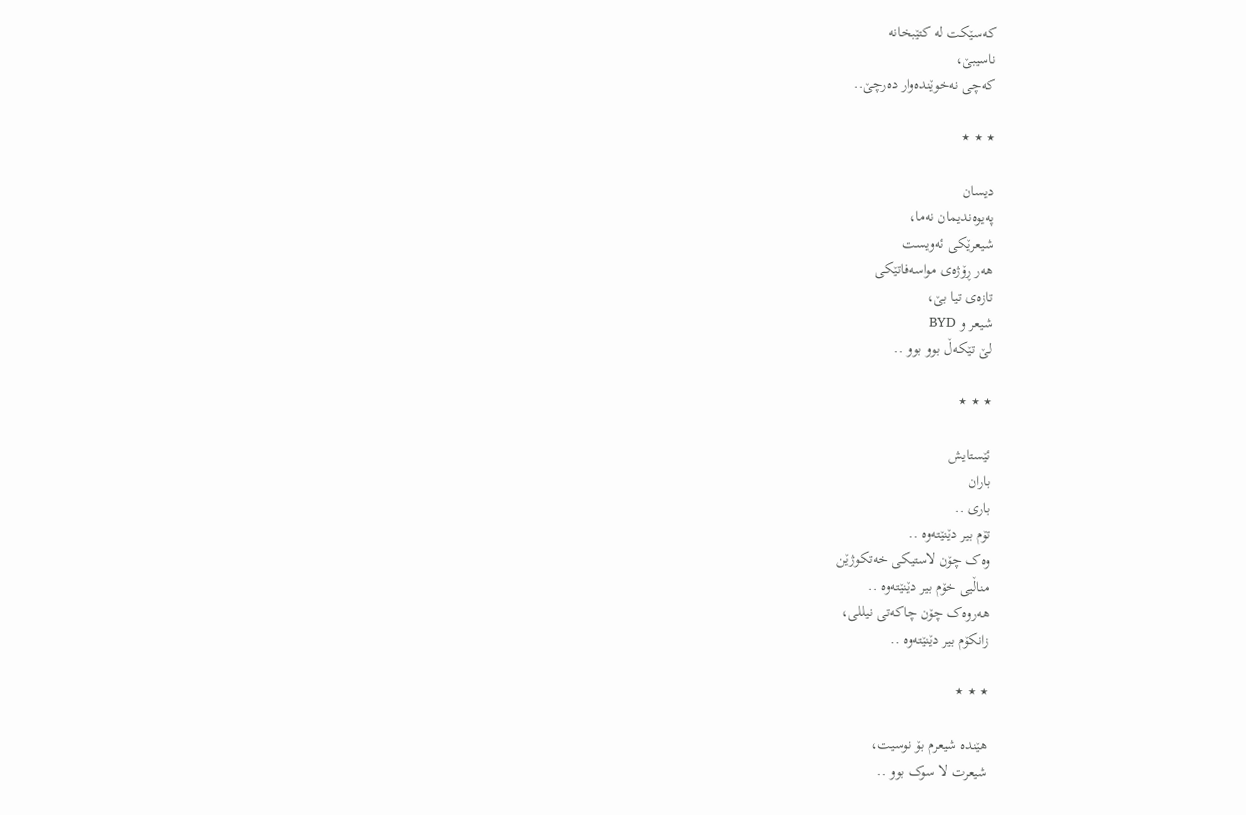کەسێکت لە کتێبخانە
ناسیبێ،
کەچی نەخوێندەوار دەرچێ..

٭ ٭ ٭

دیسان
پەیوەندیمان نەما،
شیعرێکی ئەویست
هەر ڕۆژەی مواسەفاتێکی
تازەی تیا بێ،
شیعر و BYD
لێ تێکەڵ بوو بوو ..

٭ ٭ ٭

ئێستایش
باران
باری ..
تۆم بیر دێنێتەوە ..
وەک چۆن لاستیکی خەتکوژێن
مناڵیی خۆم بیر دێنێتەوە ..
هەروەک چۆن چاکەتی نیللی،
زانکۆم بیر دێنێتەوە ..

٭ ٭ ٭

هێندە شیعرم بۆ نوسیت،
شیعرت لا سوک بوو ..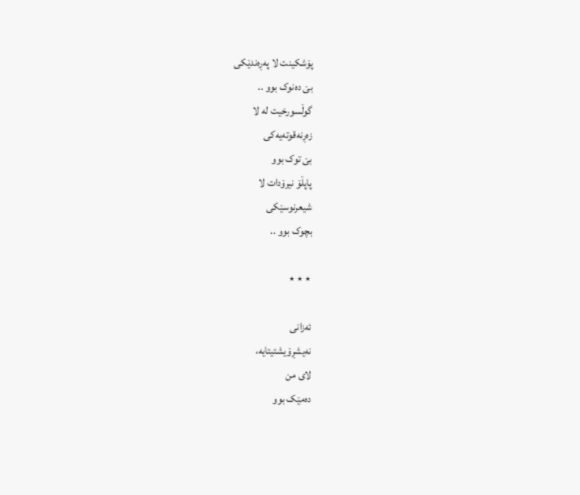پۆشکینت لا پەڕەندێکی
بێ دەنوک بوو ..
گوڵسورخیت لە لا
زەڕنەقوتەیەکی
بێ توک بوو
پاپڵۆ نیرۆدات لا
شیعرنوسێکی
بچوک بوو ..

٭ ٭ ٭

ئەزانی
نەیشڕۆیشتیتایە،
لای من
دەمێک بوو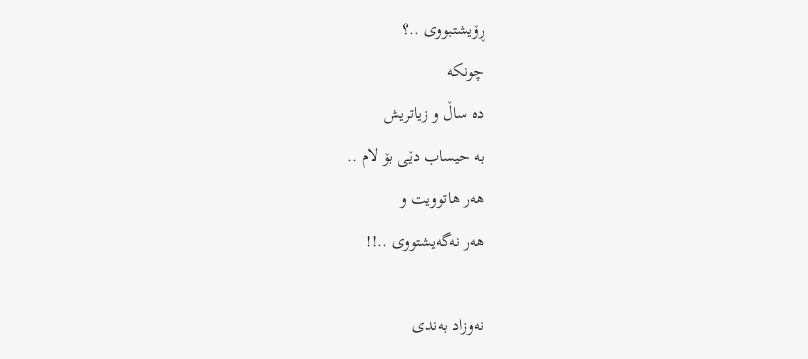ڕۆیشتبووی ..؟
چونکە
دە ساڵ و زیاتریش
بە حیساب دێی بۆ لام ..
هەر هاتوویت و
هەر نەگەیشتووی ..!!

نەوزاد بەندی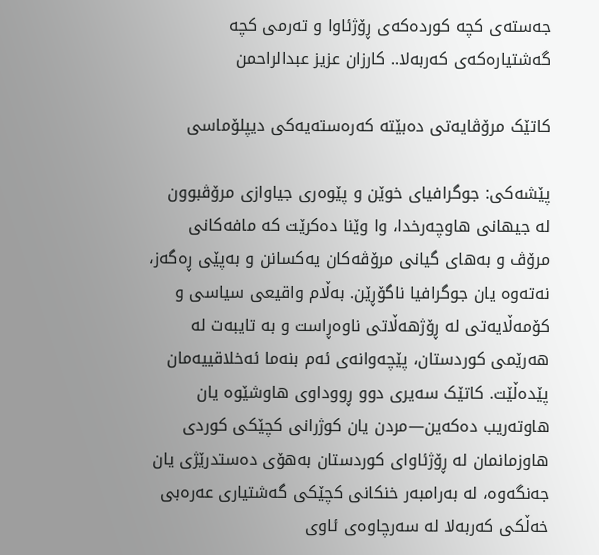جەستەی کچە کوردەکەی ڕۆژئاوا و تەرمی کچە گەشتیارەکەی کەربەلا.. کارزان عزیز عبدالراحمن

کاتێک مرۆڤایەتی دەبێتە کەرەستەیەکی دیپلۆماسی

پێشەکی: جوگرافیای خوێن و پێوەری جیاوازی مرۆڤبوون
لە جیهانی هاوچەرخدا، وا وێنا دەکرێت کە مافەکانی مرۆڤ و بەهای گیانی مرۆڤەکان یەکسانن و بەپێی ڕەگەز، نەتەوە یان جوگرافیا ناگۆڕێن. بەڵام واقیعی سیاسی و کۆمەڵایەتی لە ڕۆژهەڵاتی ناوەڕاست و بە تایبەت لە هەرێمی کوردستان، پێچەوانەی ئەم بنەما ئەخلاقییەمان پێدەڵێت. کاتێک سەیری دوو ڕووداوی هاوشێوە یان هاوتەریب دەکەین—مردن یان کوژرانی کچێکی کوردی هاوزمانمان لە ڕۆژئاوای کوردستان بەهۆی دەستدرێژی یان جەنگەوە، لە بەرامبەر خنکانی کچێکی گەشتیاری عەرەبی خەڵکی کەربەلا لە سەرچاوەی ئاوی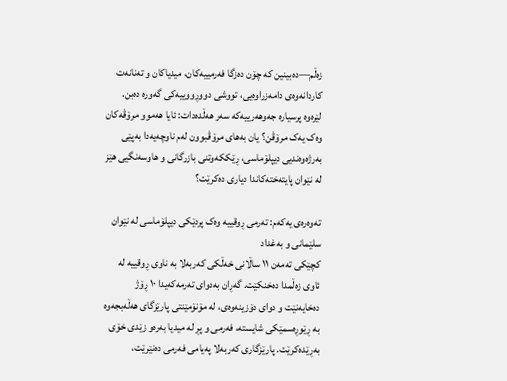زەڵم—دەبینین کە چۆن دەزگا فەرمییەکان، میدیاکان و تەنانەت کاردانەوەی دامەزراوەیی، تووشی دووڕووییەکی گەورە دەبن.
لێرەوە پرسیارە جەوهەرییەکە سەر هەڵدەدات: ئایا هەموو مرۆڤەکان وەک یەک مرۆڤن؟ یان بەهای مرۆڤبوون لەم ناوچەیەدا بەپێی بەرژەوەندیی دیپلۆماسی، ڕێککەوتنی بازرگانی و هاوسەنگیی هێز لە نێوان پایتەختەکاندا دیاری دەکرێت؟

تەوەرەی یەکەم: تەرمی ڕوقییە وەک پردێکی دیپلۆماسی لە نێوان سلێمانی و بەغداد
کچێکی تەمەن ١١ ساڵانی خەڵکی کەربەلا بە ناوی ڕوقییە لە ئاوی زەڵمدا دەخنکێت. گەڕان بەدوای تەرمەکەیدا ١٠ ڕۆژ دەخایەنێت و دوای دۆزینەوەی، لە مۆنۆمێنتی پارێزگای هەڵەبجەوە بە ڕێوڕەسمێکی شایستە، فەرمی و پڕ لە میدیا بەرەو زێدی خۆی بەڕێدەکرێت. پارێزگاری کەربەلا پەیامی فەرمی دەنێرێت،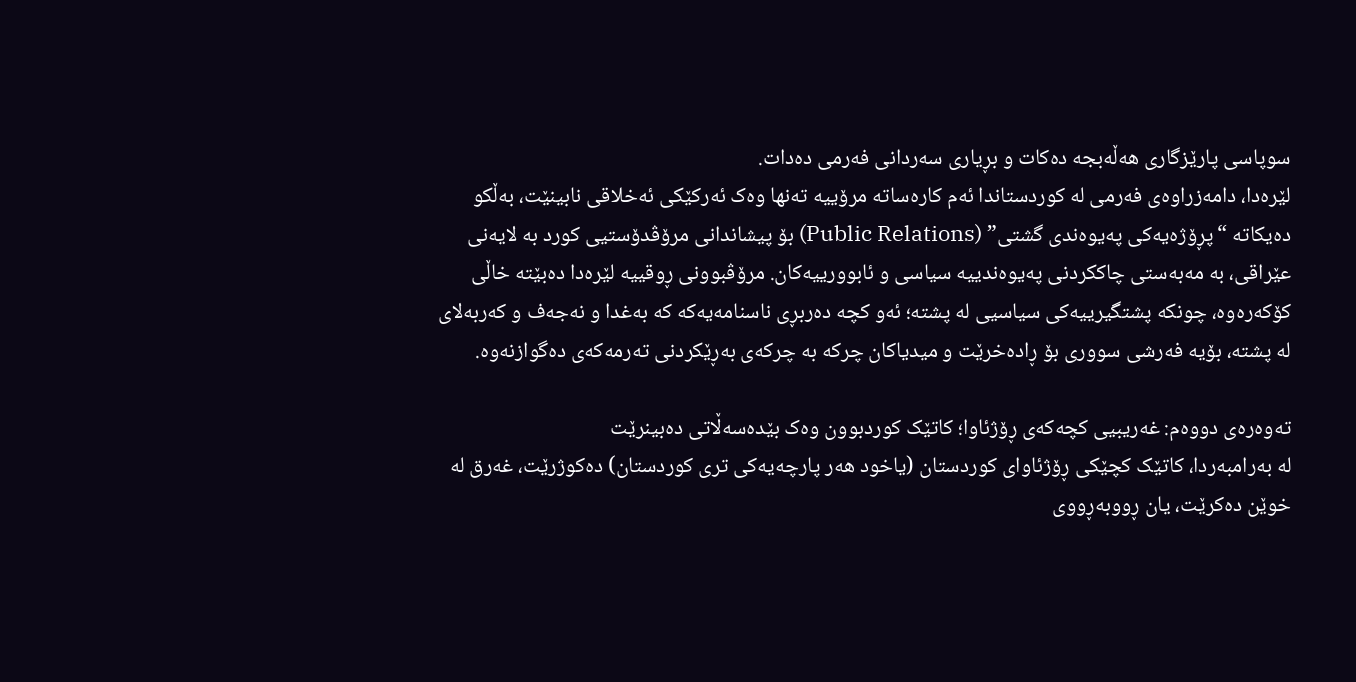سوپاسی پارێزگاری هەڵەبجە دەکات و بڕیاری سەردانی فەرمی دەدات.
لێرەدا، دامەزراوەی فەرمی لە کوردستاندا ئەم کارەساتە مرۆییە تەنها وەک ئەرکێکی ئەخلاقی نابینێت، بەڵکو دەیکاتە “پڕۆژەیەکی پەیوەندی گشتی” (Public Relations) بۆ پیشاندانی مرۆڤدۆستیی کورد بە لایەنی عێراقی، بە مەبەستی چاککردنی پەیوەندییە سیاسی و ئابوورییەکان. مرۆڤبوونی ڕوقییە لێرەدا دەبێتە خاڵی کۆکەرەوە، چونکە پشتگیرییەکی سیاسیی لە پشتە؛ ئەو کچە دەربڕی ناسنامەیەکە کە بەغدا و نەجەف و کەربەلای لە پشتە، بۆیە فەرشی سووری بۆ ڕادەخرێت و میدیاکان چرکە بە چرکەی بەڕێکردنی تەرمەکەی دەگوازنەوە.

تەوەرەی دووەم: غەریبیی کچەکەی ڕۆژئاوا؛ کاتێک کوردبوون وەک بێدەسەڵاتی دەبینرێت
لە بەرامبەردا، کاتێک کچێکی ڕۆژئاوای کوردستان (یاخود هەر پارچەیەکی تری کوردستان) دەکوژرێت، غەرق لە خوێن دەکرێت، یان ڕووبەڕووی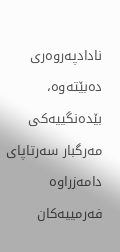نادادپەروەری دەبێتەوە، بێدەنگییەکی مەرگبار سەرتاپای دامەزراوە فەرمییەکان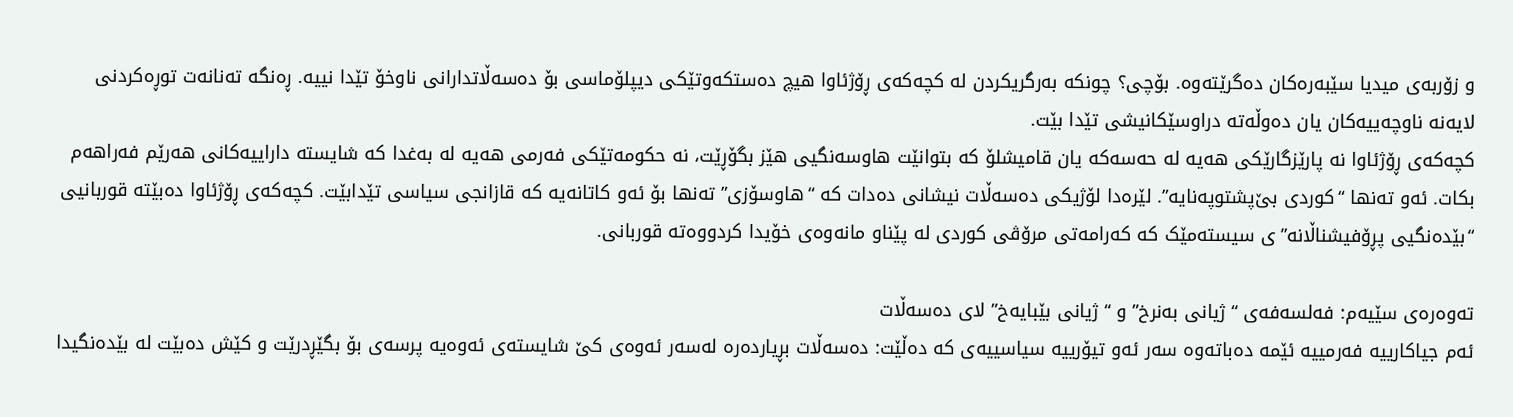و زۆربەی میدیا سێبەرەکان دەگرێتەوە. بۆچی؟ چونکە بەرگریکردن لە کچەکەی ڕۆژئاوا هیچ دەستکەوتێکی دیپلۆماسی بۆ دەسەڵاتدارانی ناوخۆ تێدا نییە. ڕەنگە تەنانەت توڕەکردنی لایەنە ناوچەییەکان یان دەوڵەتە دراوسێکانیشی تێدا بێت.
کچەکەی ڕۆژئاوا نە پارێزگارێکی هەیە لە حەسەکە یان قامیشلۆ کە بتوانێت هاوسەنگیی هێز بگۆڕێت، نە حکومەتێکی فەرمی هەیە لە بەغدا کە شایستە داراییەکانی هەرێم فەراهەم بکات. ئەو تەنها “کوردی بێ‌پشتوپەنایە”. لێرەدا لۆژیکی دەسەڵات نیشانی دەدات کە “هاوسۆزی” تەنها بۆ ئەو کاتانەیە کە قازانجی سیاسی تێدابێت. کچەکەی ڕۆژئاوا دەبێتە قوربانیی “بێدەنگیی پڕۆفیشناڵانە”ی سیستەمێک کە کەرامەتی مرۆڤی کوردی لە پێناو مانەوەی خۆیدا کردووەتە قوربانی.

تەوەرەی سێیەم: فەلسەفەی “ژیانی بەنرخ” و “ژیانی بێبایەخ” لای دەسەڵات
ئەم جیاکارییە فەرمییە ئێمە دەباتەوە سەر ئەو تیۆرییە سیاسییەی کە دەڵێت: دەسەڵات بڕیاردەرە لەسەر ئەوەی کێ شایستەی ئەوەیە پرسەی بۆ بگێڕدرێت و کێش دەبێت لە بێدەنگیدا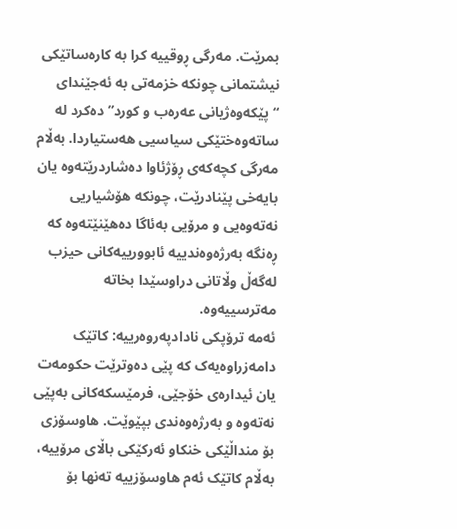بمرێت. مەرگی ڕوقییە کرا بە کارەساتێکی نیشتمانی چونکە خزمەتی بە ئەجێندای “پێکەوەژیانی عەرەب و کورد” دەکرد لە ساتەوەختێکی سیاسیی هەستیاردا. بەڵام مەرگی کچەکەی ڕۆژئاوا دەشاردرێتەوە یان بایەخی پێنادرێت، چونکە هۆشیاریی نەتەوەیی و مرۆیی بەئاگا دەهێنێتەوە کە ڕەنگە بەرژەوەندییە ئابوورییەکانی حیزب لەگەڵ وڵاتانی دراوسێدا بخاتە مەترسییەوە.
ئەمە ترۆپکی نادادپەروەرییە: کاتێک دامەزراوەیەک کە پێی دەوترێت حکومەت یان ئیدارەی خۆجێی، فرمێسکەکانی بەپێی نەتەوە و بەرژەوەندی بپێوێت. هاوسۆزی بۆ منداڵێکی خنکاو ئەرکێکی باڵای مرۆییە، بەڵام کاتێک ئەم هاوسۆزییە تەنها بۆ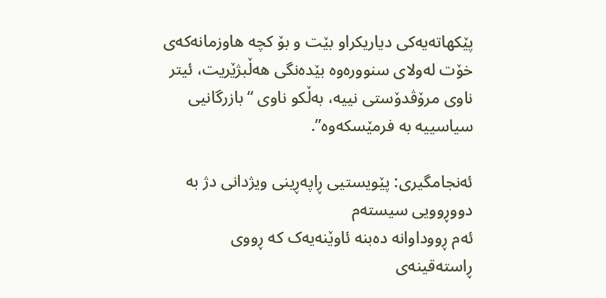پێکهاتەیەکی دیاریکراو بێت و بۆ کچە هاوزمانەکەی خۆت لەولای سنوورەوە بێدەنگی هەڵبژێریت، ئیتر ناوی مرۆڤدۆستی نییە، بەڵکو ناوی “بازرگانیی سیاسییە بە فرمێسکەوە”.

ئەنجامگیری: پێویستیی ڕاپەڕینی ویژدانی دژ بە دووڕوویی سیستەم
ئەم ڕووداوانە دەبنە ئاوێنەیەک کە ڕووی ڕاستەقینەی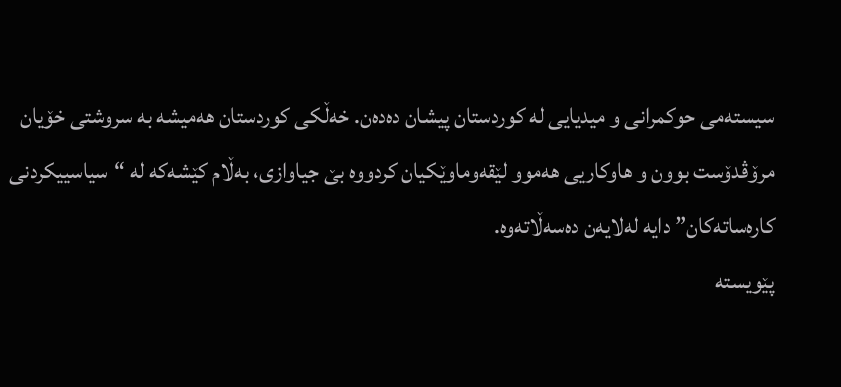سیستەمی حوکمرانی و میدیایی لە کوردستان پیشان دەدەن. خەڵکی کوردستان هەمیشە بە سروشتی خۆیان مرۆڤدۆست بوون و هاوکاریی هەموو لێقەوماوێکیان کردووە بێ جیاوازی، بەڵام کێشەکە لە “سیاسییکردنی کارەساتەکان” دایە لەلایەن دەسەڵاتەوە.
پێویستە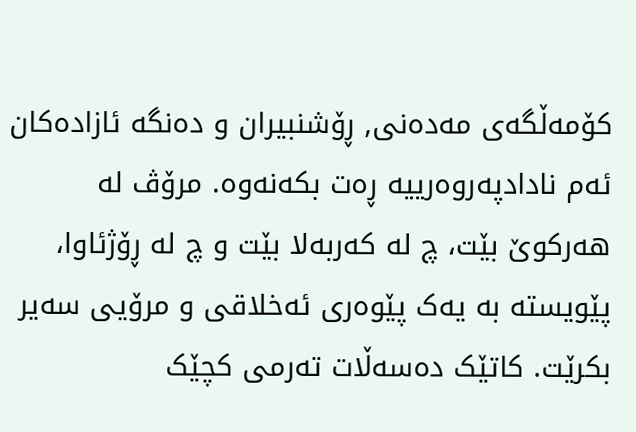کۆمەڵگەی مەدەنی, ڕۆشنبیران و دەنگە ئازادەکان ئەم نادادپەروەرییە ڕەت بکەنەوە. مرۆڤ لە هەرکوێ بێت، چ لە کەربەلا بێت و چ لە ڕۆژئاوا، پێویستە بە یەک پێوەری ئەخلاقی و مرۆیی سەیر بکرێت. کاتێک دەسەڵات تەرمی کچێک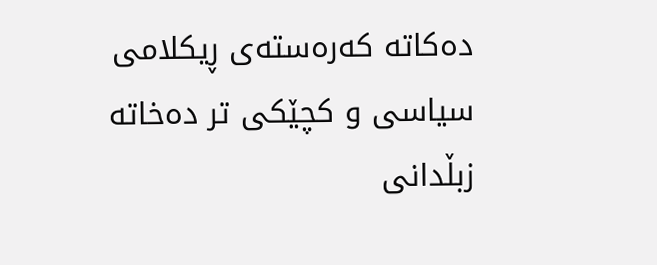دەکاتە کەرەستەی ڕیکلامی سیاسی و کچێکی تر دەخاتە زبڵدانی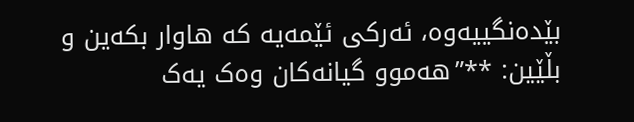بێدەنگییەوە، ئەرکی ئێمەیە کە هاوار بکەین و بڵێین: **”هەموو گیانەکان وەک یەک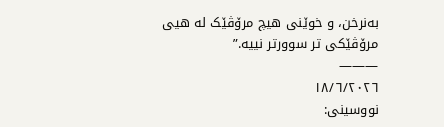بەنرخن، و خوێنی هیچ مرۆڤێک لە هیی مرۆڤێکی تر سوورتر نییە.”
———
١٨/٦/٢٠٢٦
نووسینی: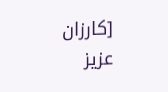[کارزان عزیز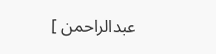عبدالراحمن ]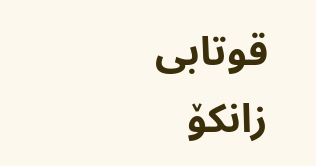قوتابی زانکۆ